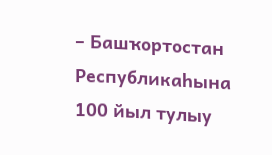– Башҡортостан Республикаһына 100 йыл тулыу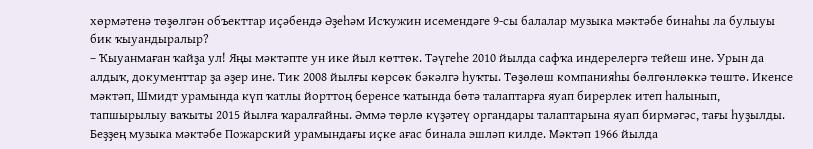хөрмәтенә төҙөлгән объекттар иҫәбендә Әҙеһәм Исҡужин исемендәге 9-сы балалар музыка мәктәбе бинаһы ла булыуы бик ҡыуандыралыр?
– Ҡыуанмаған ҡайҙа ул! Яңы мәктәпте ун ике йыл көттөк. Тәүгеһе 2010 йылда сафҡа индерелергә тейеш ине. Урын да алдыҡ, документтар ҙа әҙер ине. Тик 2008 йылғы көрсөк бәкәлгә һуҡты. Төҙөлөш компанияһы бөлгөнлөккә төштө. Икенсе мәктәп, Шмидт урамында күп ҡатлы йорттоң беренсе ҡатында бөтә талаптарға яуап бирерлек итеп һалынып, тапшырылыу ваҡыты 2015 йылға ҡаралғайны. Әммә төрлө күҙәтеү органдары талаптарына яуап бирмәгәс, тағы һуҙылды. Беҙҙең музыка мәктәбе Пожарский урамындағы иҫке ағас бинала эшләп килде. Мәктәп 1966 йылда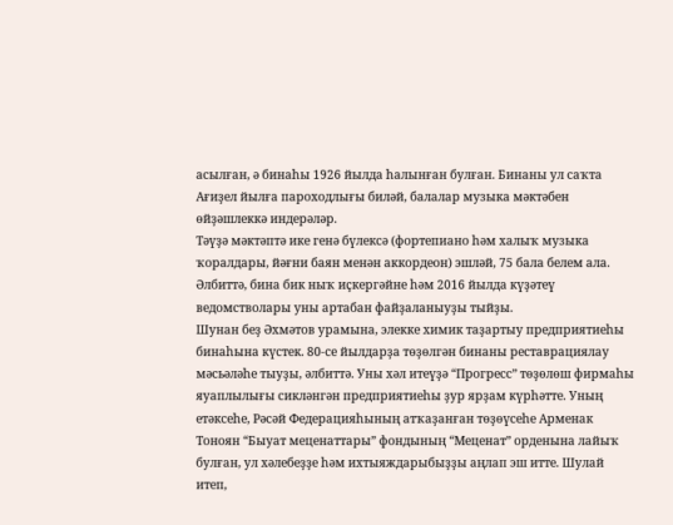асылған, ә бинаһы 1926 йылда һалынған булған. Бинаны ул саҡта Ағиҙел йылға пароходлығы биләй, балалар музыка мәктәбен өйҙәшлеккә индерәләр.
Тәүҙә мәктәптә ике генә бүлексә (фортепиано һәм халыҡ музыка ҡоралдары, йәғни баян менән аккордеон) эшләй, 75 бала белем ала. Әлбиттә, бина бик ныҡ иҫкергәйне һәм 2016 йылда күҙәтеү ведомстволары уны артабан файҙаланыуҙы тыйҙы.
Шунан беҙ Әхмәтов урамына, элекке химик таҙартыу предприятиеһы бинаһына күстек. 80-се йылдарҙа төҙөлгән бинаны реставрациялау мәсьәләһе тыуҙы, әлбиттә. Уны хәл итеүҙә “Прогресс” төҙөлөш фирмаһы яуаплылығы сикләнгән предприятиеһы ҙур ярҙам күрһәтте. Уның етәксеһе, Рәсәй Федерацияһының атҡаҙанған төҙөүсеһе Арменак Тоноян “Быуат меценаттары” фондының “Меценат” орденына лайыҡ булған, ул хәлебеҙҙе һәм ихтыяждарыбыҙҙы аңлап эш итте. Шулай итеп,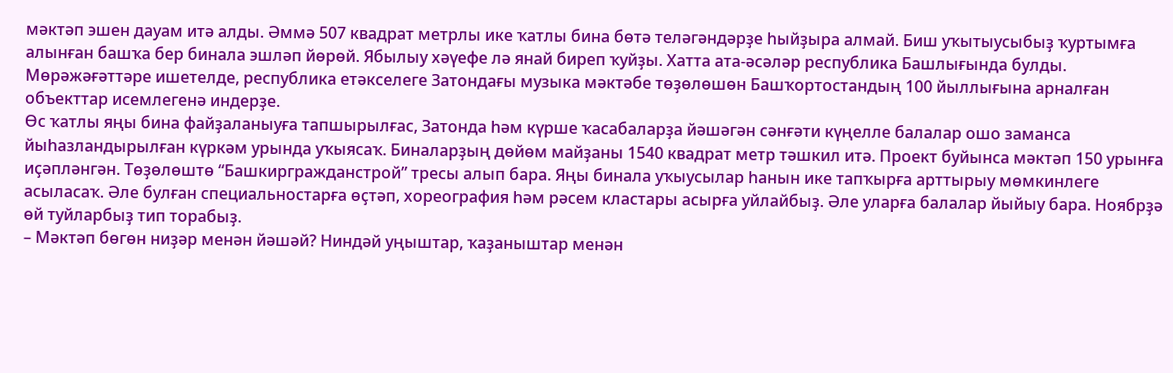мәктәп эшен дауам итә алды. Әммә 507 квадрат метрлы ике ҡатлы бина бөтә теләгәндәрҙе һыйҙыра алмай. Биш уҡытыусыбыҙ ҡуртымға алынған башҡа бер бинала эшләп йөрөй. Ябылыу хәүефе лә янай биреп ҡуйҙы. Хатта ата-әсәләр республика Башлығында булды. Мөрәжәғәттәре ишетелде, республика етәкселеге Затондағы музыка мәктәбе төҙөлөшөн Башҡортостандың 100 йыллығына арналған объекттар исемлегенә индерҙе.
Өс ҡатлы яңы бина файҙаланыуға тапшырылғас, Затонда һәм күрше ҡасабаларҙа йәшәгән сәнғәти күңелле балалар ошо заманса йыһазландырылған күркәм урында уҡыясаҡ. Биналарҙың дөйөм майҙаны 1540 квадрат метр тәшкил итә. Проект буйынса мәктәп 150 урынға иҫәпләнгән. Төҙөлөштө “Башкиргражданстрой” тресы алып бара. Яңы бинала уҡыусылар һанын ике тапҡырға арттырыу мөмкинлеге асыласаҡ. Әле булған специальностарға өҫтәп, хореография һәм рәсем кластары асырға уйлайбыҙ. Әле уларға балалар йыйыу бара. Ноябрҙә өй туйларбыҙ тип торабыҙ.
– Мәктәп бөгөн ниҙәр менән йәшәй? Ниндәй уңыштар, ҡаҙаныштар менән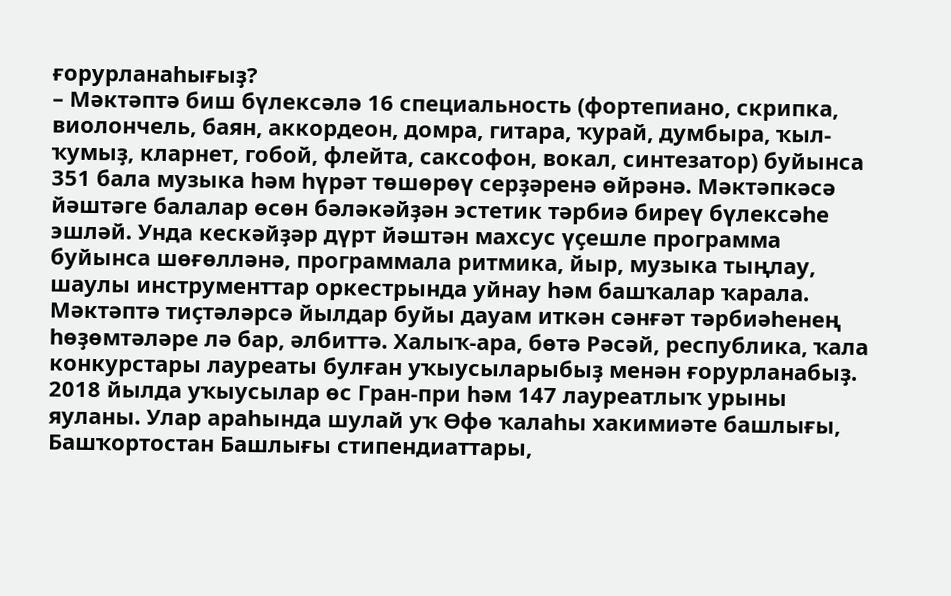ғорурланаһығыҙ?
– Мәктәптә биш бүлексәлә 16 специальность (фортепиано, скрипка, виолончель, баян, аккордеон, домра, гитара, ҡурай, думбыра, ҡыл-ҡумыҙ, кларнет, гобой, флейта, саксофон, вокал, синтезатор) буйынса 351 бала музыка һәм һүрәт төшөрөү серҙәренә өйрәнә. Мәктәпкәсә йәштәге балалар өсөн бәләкәйҙән эстетик тәрбиә биреү бүлексәһе эшләй. Унда кескәйҙәр дүрт йәштән махсус үҫешле программа буйынса шөғөлләнә, программала ритмика, йыр, музыка тыңлау, шаулы инструменттар оркестрында уйнау һәм башҡалар ҡарала.
Мәктәптә тиҫтәләрсә йылдар буйы дауам иткән сәнғәт тәрбиәһенең һөҙөмтәләре лә бар, әлбиттә. Халыҡ-ара, бөтә Рәсәй, республика, ҡала конкурстары лауреаты булған уҡыусыларыбыҙ менән ғорурланабыҙ.
2018 йылда уҡыусылар өс Гран-при һәм 147 лауреатлыҡ урыны яуланы. Улар араһында шулай уҡ Өфө ҡалаһы хакимиәте башлығы, Башҡортостан Башлығы стипендиаттары,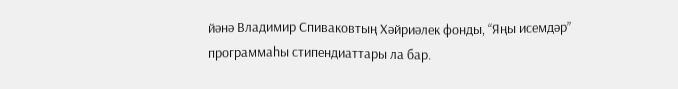йәнә Владимир Спиваковтың Хәйриәлек фонды, “Яңы исемдәр” программаһы стипендиаттары ла бар.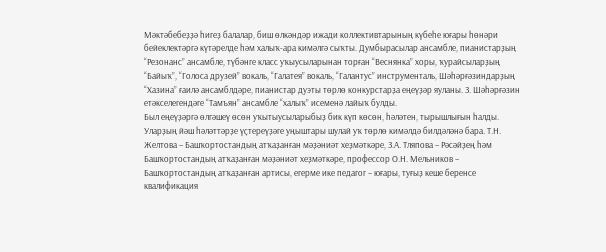Мәктәбебеҙҙә һигеҙ балалар, биш өлкәндәр ижади коллективтарының күбеһе юғары һөнәри бейеклектәргә күтәрелде һәм халыҡ-ара кимәлгә сыҡты. Думбырасылар ансамбле, пианистарҙың “Резонанс” ансамбле, түбәнге класс уҡыусыларынан торған “Веснянка” хоры, ҡурайсыларҙың “Байыҡ”, “Голоса друзей” вокаль, “Галатея” вокаль, “Галантус” инструменталь, Шәһәрғәзиндарҙың “Хазина” ғаилә ансамблдәре, пианистар дуэты төрлө конкурстарҙа еңеүҙәр яуланы. З. Шәһәрғәзин етәкселегендәге “Тамъян” ансамбле “халыҡ” исеменә лайыҡ булды.
Был еңеүҙәргә өлгәшеү өсөн уҡытыусыларыбыҙ бик күп көсөн, һәләтен, тырышлығын һалды. Уларҙың йәш һәләттәрҙе үҫтереүҙәге уңыштары шулай уҡ төрлө кимәлдә билдәләнә бара. Т.Н. Желтова – Башҡортостандың атҡаҙанған мәҙәниәт хеҙмәткәре, З.А. Тляпова – Рәсәйҙең һәм Башҡортостандың атҡаҙанған мәҙәниәт хеҙмәткәре, профессор О.Н. Мельников – Башҡортостандың атҡаҙанған артисы, егерме ике педагог – юғары, туғыҙ кеше беренсе квалификация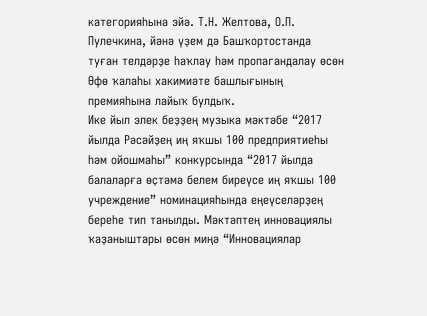категорияһына эйә. Т.Н. Желтова, О.П. Пулечкина, йәнә үҙем дә Башҡортостанда туған телдәрҙе һаҡлау һәм пропагандалау өсөн Өфө ҡалаһы хакимиәте башлығының премияһына лайыҡ булдыҡ.
Ике йыл элек беҙҙең музыка мәктәбе “2017 йылда Рәсәйҙең иң яҡшы 100 предприятиеһы һәм ойошмаһы” конкурсында “2017 йылда балаларға өҫтәмә белем биреүсе иң яҡшы 100 учреждение” номинацияһында еңеүселәрҙең береһе тип танылды. Мәктәптең инновациялы ҡаҙаныштары өсөн миңә “Инновациялар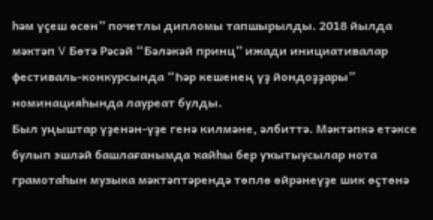һәм үҫеш өсөн” почетлы дипломы тапшырылды. 2018 йылда мәктәп V Бөтә Рәсәй “Бәләкәй принц” ижади инициативалар фестиваль-конкурсында “Һәр кешенең үҙ йондоҙҙары” номинацияһында лауреат булды.
Был уңыштар үҙенән-үҙе генә килмәне, әлбиттә. Мәктәпкә етәксе булып эшләй башлағанымда ҡайһы бер уҡытыусылар нота грамотаһын музыка мәктәптәрендә төплө өйрәнеүҙе шик өҫтөнә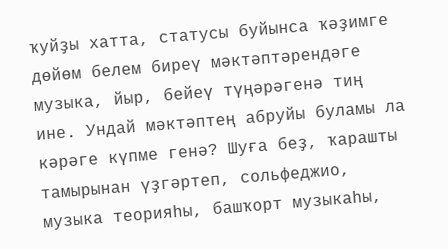ҡуйҙы хатта, статусы буйынса ҡәҙимге дөйөм белем биреү мәктәптәрендәге музыка, йыр, бейеү түңәрәгенә тиң ине. Ундай мәктәптең абруйы буламы ла кәрәге күпме генә? Шуға беҙ, ҡарашты тамырынан үҙгәртеп, сольфеджио, музыка теорияһы, башҡорт музыкаһы,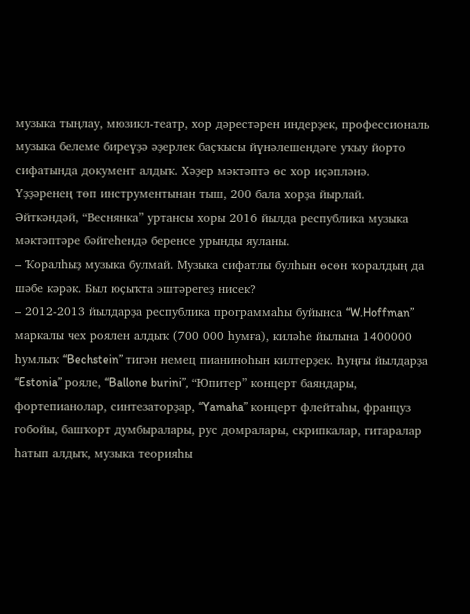музыка тыңлау, мюзикл-театр, хор дәрестәрен индерҙек, профессиональ музыка белеме биреүҙә әҙерлек баҫҡысы йүнәлешендәге уҡыу йорто сифатында документ алдыҡ. Хәҙер мәктәптә өс хор иҫәпләнә. Үҙҙәренең төп инструментынан тыш, 200 бала хорҙа йырлай. Әйткәндәй, “Веснянка” уртансы хоры 2016 йылда республика музыка мәктәптәре бәйгеһендә беренсе урынды яуланы.
– Ҡоралһыҙ музыка булмай. Музыка сифатлы булһын өсөн ҡоралдың да шәбе кәрәк. Был юҫыҡта эштәрегеҙ нисек?
– 2012-2013 йылдарҙа республика программаһы буйынса “W.Hoffman” маркалы чех роялен алдыҡ (700 000 һумға), киләһе йылына 1400000 һумлыҡ “Bechstein” тигән немец пианиноһын килтерҙек. Һуңғы йылдарҙа “Estonia” рояле, “Ballone burini”, “Юпитер” концерт баяндары, фортепианолар, синтезаторҙар, “Yamaha” концерт флейтаһы, француз гобойы, башҡорт думбыралары, рус домралары, скрипкалар, гитаралар һатып алдыҡ, музыка теорияһы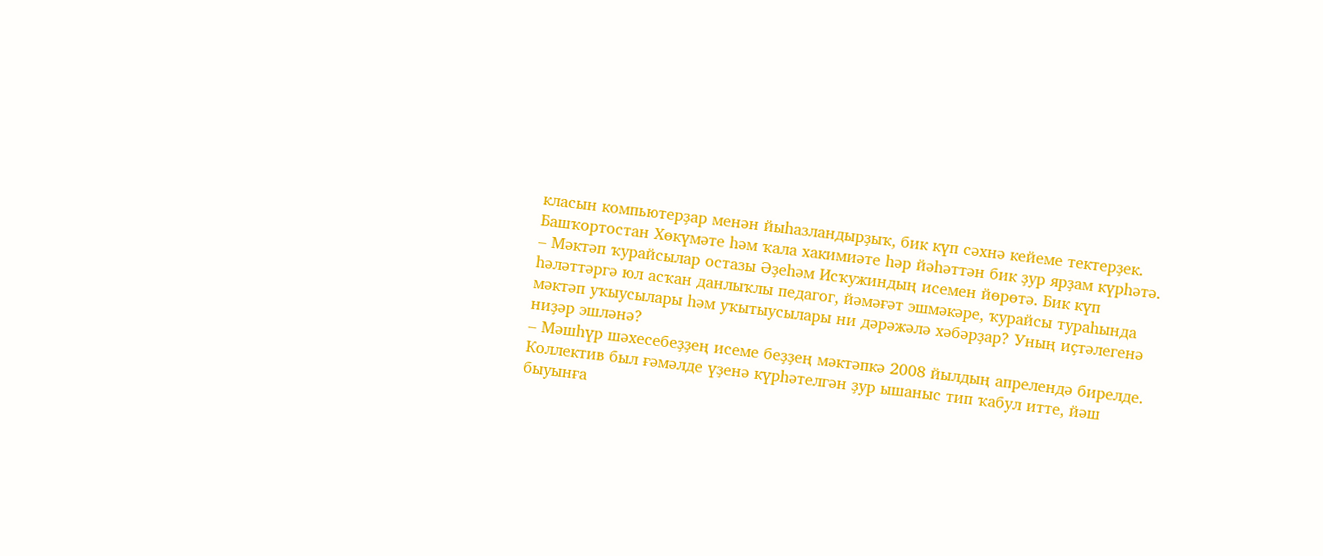класын компьютерҙар менән йыһазландырҙыҡ, бик күп сәхнә кейеме тектерҙек. Башҡортостан Хөкүмәте һәм ҡала хакимиәте һәр йәһәттән бик ҙур ярҙам күрһәтә.
– Мәктәп ҡурайсылар остазы Әҙеһәм Исҡужиндың исемен йөрөтә. Бик күп һәләттәргә юл асҡан данлыҡлы педагог, йәмәғәт эшмәкәре, ҡурайсы тураһында мәктәп уҡыусылары һәм уҡытыусылары ни дәрәжәлә хәбәрҙар? Уның иҫтәлегенә ниҙәр эшләнә?
– Мәшһүр шәхесебеҙҙең исеме беҙҙең мәктәпкә 2008 йылдың апрелендә бирелде. Коллектив был ғәмәлде үҙенә күрһәтелгән ҙур ышаныс тип ҡабул итте, йәш быуынға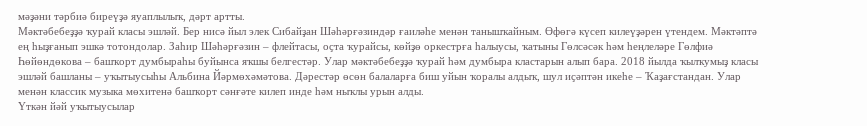мәҙәни тәрбиә биреүҙә яуаплылыҡ, дәрт артты.
Мәктәбебеҙҙә ҡурай класы эшләй. Бер нисә йыл элек Сибайҙан Шәһәрғәзиндәр ғаиләһе менән танышҡайным. Өфөгә күсеп килеүҙәрен үтендем. Мәктәптә ең һыҙғанып эшкә тотондолар. Заһир Шәһәрғәзин – флейтасы, оҫта ҡурайсы, көйҙө оркестрға һалыусы, ҡатыны Гөлсәсәк һәм һеңлеләре Гөлфиә Һөйөндөкова – башҡорт думбыраһы буйынса яҡшы белгестәр. Улар мәктәбебеҙҙә ҡурай һәм думбыра кластарын алып бара. 2018 йылда ҡылҡумыҙ класы эшләй башланы – уҡытыусыһы Альбина Йәрмөхәмәтова. Дәрестәр өсөн балаларға биш уйын ҡоралы алдыҡ, шул иҫәптән икеһе – Ҡаҙағстандан. Улар менән классик музыка мөхитенә башҡорт сәнғәте килеп инде һәм ныҡлы урын алды.
Үткән йәй уҡытыусылар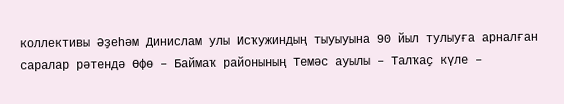коллективы Әҙеһәм Динислам улы Исҡужиндың тыуыуына 90 йыл тулыуға арналған саралар рәтендә Өфө – Баймаҡ районының Темәс ауылы – Талҡаҫ күле –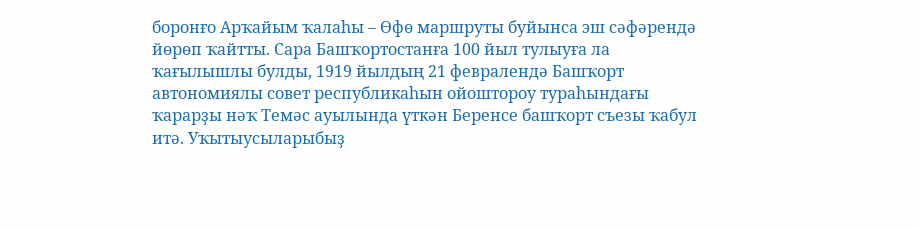боронғо Арҡайым ҡалаһы – Өфө маршруты буйынса эш сәфәрендә йөрөп ҡайтты. Сара Башҡортостанға 100 йыл тулыуға ла ҡағылышлы булды, 1919 йылдың 21 февралендә Башҡорт автономиялы совет республикаһын ойоштороу тураһындағы ҡарарҙы нәҡ Темәс ауылында үткән Беренсе башҡорт съезы ҡабул итә. Уҡытыусыларыбыҙ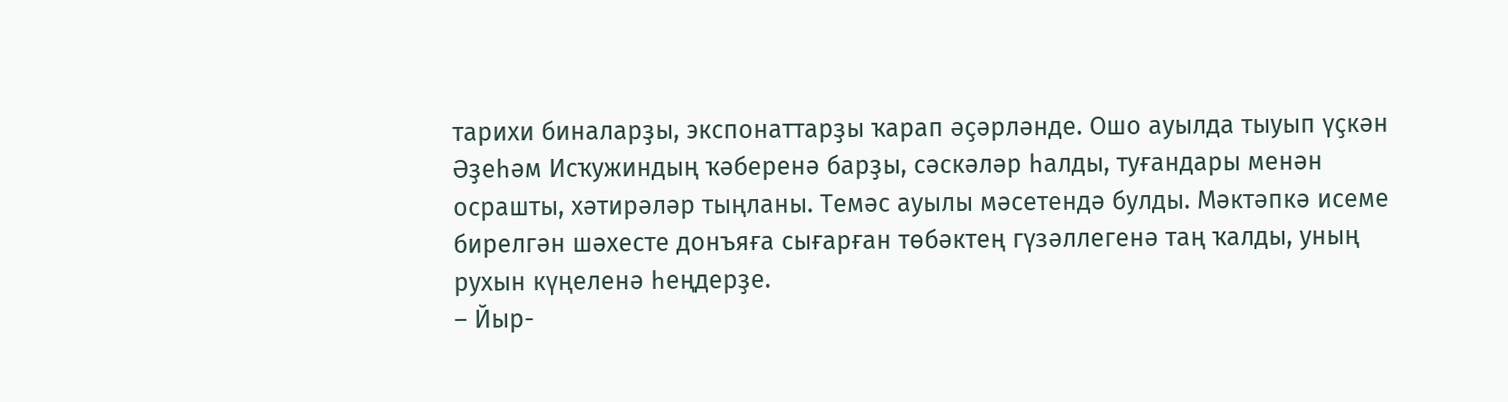тарихи биналарҙы, экспонаттарҙы ҡарап әҫәрләнде. Ошо ауылда тыуып үҫкән Әҙеһәм Исҡужиндың ҡәберенә барҙы, сәскәләр һалды, туғандары менән осрашты, хәтирәләр тыңланы. Темәс ауылы мәсетендә булды. Мәктәпкә исеме бирелгән шәхесте донъяға сығарған төбәктең гүзәллегенә таң ҡалды, уның рухын күңеленә һеңдерҙе.
– Йыр-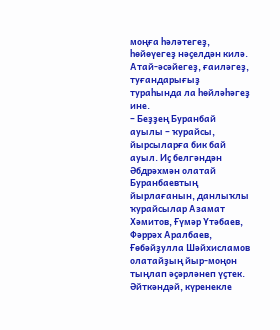моңға һәләтегеҙ, һөйөүегеҙ нәҫелдән килә. Атай-әсәйегеҙ, ғаиләгеҙ, туғандарығыҙ тураһында ла һөйләһәгеҙ ине.
– Беҙҙең Буранбай ауылы – ҡурайсы, йырсыларға бик бай ауыл. Иҫ белгәндән Әбдрәхмән олатай Буранбаевтың йырлағанын, данлыҡлы ҡурайсылар Азамат Хәмитов, Ғүмәр Үтәбаев, Фәррәх Аралбаев, Ғөбәйҙулла Шәйхисламов олатайҙың йыр-моңон тыңлап әҫәрләнеп үҫтек. Әйткәндәй, күренекле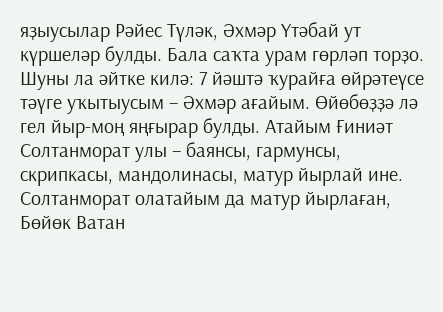яҙыусылар Рәйес Түләк, Әхмәр Үтәбай ут күршеләр булды. Бала саҡта урам гөрләп торҙо. Шуны ла әйтке килә: 7 йәштә ҡурайға өйрәтеүсе тәүге уҡытыусым – Әхмәр ағайым. Өйөбөҙҙә лә гел йыр-моң яңғырар булды. Атайым Ғиниәт Солтанморат улы – баянсы, гармунсы, скрипкасы, мандолинасы, матур йырлай ине. Солтанморат олатайым да матур йырлаған, Бөйөк Ватан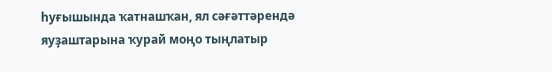һуғышында ҡатнашҡан, ял сәғәттәрендә яуҙаштарына ҡурай моңо тыңлатыр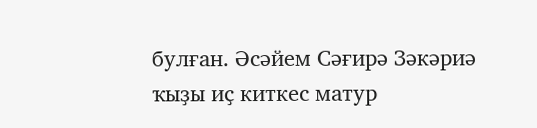булған. Әсәйем Сәғирә Зәкәриә ҡыҙы иҫ киткес матур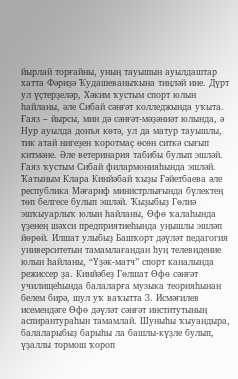йырлай торғайны, уның тауышын ауылдаштар хатта Фәриҙә Ҡудашеваныҡына тиңләй ине. Дүрт ул үҫтерҙеләр, Хәким ҡустым спорт юлын һайланы, әле Сибай сәнғәт колледжында уҡыта. Ғаяз – йырсы, мин дә сәнғәт-мәҙәниәт юлында, ә Нур ауылда донъя көтә, ул да матур тауышлы, тик атай нигеҙен ҡоротмаҫ өсөн ситкә сығып китмәне. Әле ветеринария табибы булып эшләй. Ғаяз ҡустым Сибай филармонияһында эшләй. Ҡатыным Клара Кинйәбай ҡыҙы Ғәйетбаева әле республика Мәғариф министрлығында бүлектең төп белгесе булып эшләй. Ҡыҙыбыҙ Гөлиә эшҡыуарлыҡ юлын һайланы, Өфө ҡалаһында үҙенең шәхси предприятиеһында уңышлы эшләп йөрөй. Илшат улыбыҙ Башҡорт дәүләт педагогия университетын тамамлағандан һуң телевидение юлын һайланы, “Үҙәк-матч” спорт каналында режиссер ҙа. Кинйәбеҙ Гөлшат Өфө сәнғәт училищеһында балаларға музыка теорияһынан белем бирә, шул уҡ ваҡытта З. Исмәғилев исемендәге Өфө дәүләт сәнғәт институтының аспирантураһын тамамлай. Шуныһы ҡыуандыра, балаларыбыҙ барыһы ла башлы-күҙле булып, үҙаллы тормош ҡороп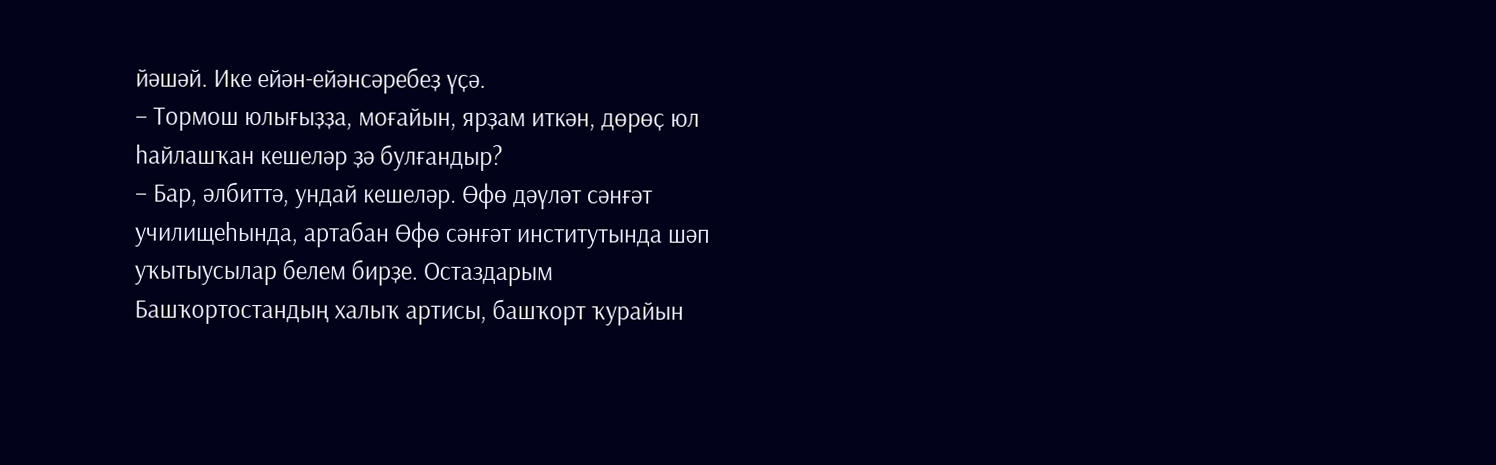йәшәй. Ике ейән-ейәнсәребеҙ үҫә.
– Тормош юлығыҙҙа, моғайын, ярҙам иткән, дөрөҫ юл һайлашҡан кешеләр ҙә булғандыр?
– Бар, әлбиттә, ундай кешеләр. Өфө дәүләт сәнғәт училищеһында, артабан Өфө сәнғәт институтында шәп уҡытыусылар белем бирҙе. Остаздарым Башҡортостандың халыҡ артисы, башҡорт ҡурайын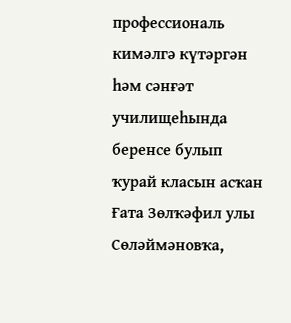профессиональ кимәлгә күтәргән һәм сәнғәт училищеһында беренсе булып ҡурай класын асҡан Ғата Зөлҡәфил улы Сөләймәновҡа,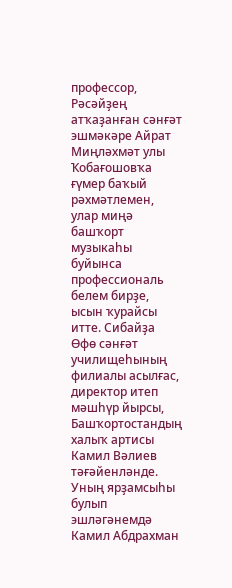профессор, Рәсәйҙең атҡаҙанған сәнғәт эшмәкәре Айрат Миңләхмәт улы Ҡобағошовҡа ғүмер баҡый рәхмәтлемен, улар миңә башҡорт музыкаһы буйынса профессиональ белем бирҙе, ысын ҡурайсы итте. Сибайҙа Өфө сәнғәт училищеһының филиалы асылғас, директор итеп мәшһүр йырсы, Башҡортостандың халыҡ артисы Камил Вәлиев тәғәйенләнде. Уның ярҙамсыһы булып эшләгәнемдә Камил Абдрахман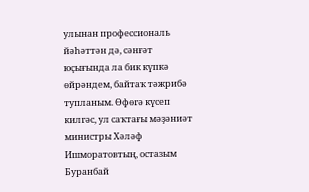улынан профессиональ йәһәттән дә, сәнғәт юҫығында ла бик күпкә өйрәндем, байтаҡ тәжрибә тупланым. Өфөгә күсеп килгәс, ул саҡтағы мәҙәниәт министры Хәләф Ишморатовтың, остазым Буранбай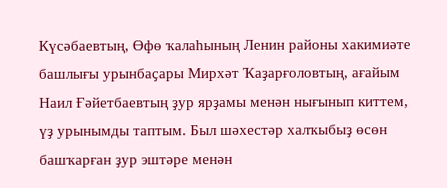Күсәбаевтың, Өфө ҡалаһының Ленин районы хакимиәте башлығы урынбаҫары Мирхәт Ҡаҙарғоловтың, ағайым Наил Ғәйетбаевтың ҙур ярҙамы менән нығынып киттем, үҙ урынымды таптым. Был шәхестәр халҡыбыҙ өсөн башҡарған ҙур эштәре менән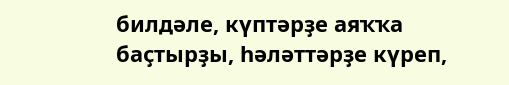билдәле, күптәрҙе аяҡҡа баҫтырҙы, һәләттәрҙе күреп,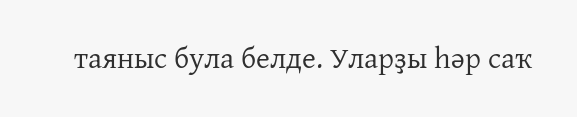таяныс була белде. Уларҙы һәр саҡ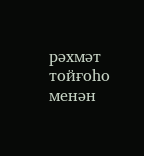рәхмәт тойғоһо менән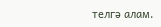телгә алам.